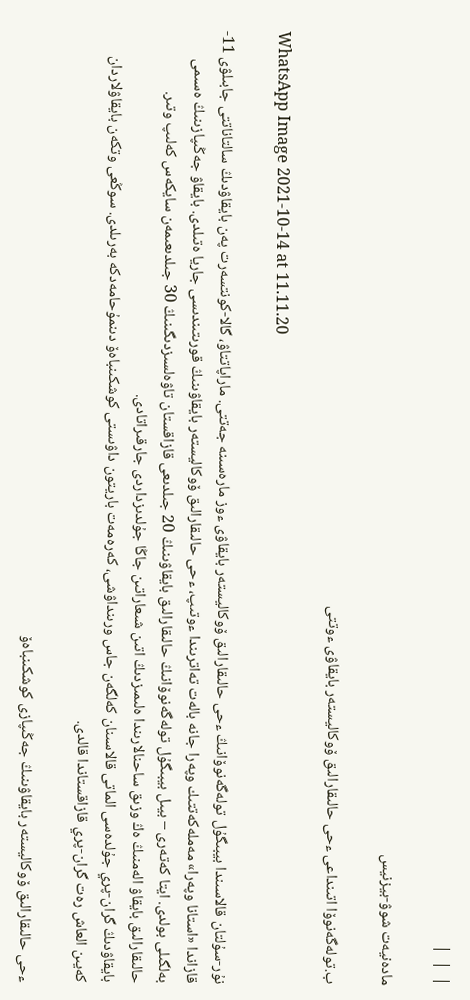|  |  |

مادەنيەت شوۋ-بيزنيس

ب.تولەگەنوۆا اتىنداعى ءحى حالىقارالىق ۆوكاليستەر بايقاۋى ءوتتى

WhatsApp Image 2021-10-14 at 11.11.20

نۇر-سۇلتان قالاسىندا بيبىگۇل تولەگەنوۆانىڭ ءحى حالىقارالىق ۆوكاليستەر بايقاۋى ءوز مارەسىنە جەتتى. ماراپاتتاۋ، گالا-كونتسەرت پەن بايقاۋدىڭ سالتاناتتى جابىلۋى 11-قازاندا «استانا وپەرا» مەملەكەتتىك وپەرا جانە بالەت تەاترىندا ءوتىپ، ءحى حالىقارالىق ۆوكاليستەر بايقاۋىنىڭ قورىتىندىسى جاريا ەتىلدى. بايقاۋ جەڭىپازىنىڭ ەسىمى بەلگىلى بولدى. ايتا كەتەرى – بيىل بيبىگۇل تولەگەنوۆانىڭ حالىقارالىق بايقاۋىنىڭ 20 جىلدىعى قازاقستان تاۋەلسىزدىگىنىڭ 30 جىلدىعىمەن سايكەس كەلىپ وتىر. حالىقارالىق بايقاۋ الەمنىڭ ەڭ وزىق ساحنالارىندا ەلىمىزدىڭ اتىن شىعاراتىن جاڭا جۇلدىزداردى جارقىراتادى.
بايقاۋدىڭ گران-پري جۇلدەسى الماتى قالاسىنان كەلگەن جاس ورىنداۋشى، كەرەمەت باريتون داۋىستى كوشكىنباەۆ دىنمۇحامەدكە بەرىلدى. سوڭعى وتكەن بايقاۋلاردان كەيىن العاش رەت گران-پري قازاقستاندا قالدى.

ءحى حالىقارالىق ۆوكاليستەر بايقاۋىنىڭ جەڭىپازى كوشكىنباەۆ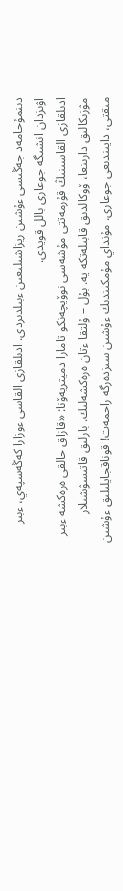دىنمۇحامەد جەڭىسى ءۇشىن ريزاشىلىعىن ءبىلدىردى. ادىلقازى القاسى ءوزارا كەڭەسپەي، ءبىر اۋىزدان انشىگە جوعارى بالل قويدى.
ادىلقازى القاسىنىڭ قۇرمەتتى مۇشەسى نوۆيچەنكو تامارا دميتريەۆنا: «قازاق حالقى ەرەكشە ءبىر مۋزىكالىق دارىنعا، ۆوكالدىق قابىلەتكە يە. بۇل – ۇلتقا ءتان ەرەكشەلىك. بارلىق قاتىسۋشىلار مىقتى، دايىندىعى جوعارى. مۇنداي مۇمكىندىك ءۇشىن سىزدەرگە راحمەت! قوناقجايلىلىق ءۇشىن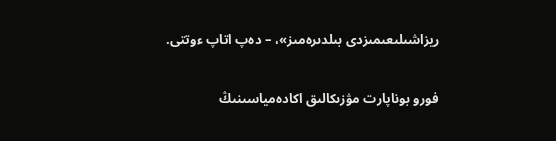ريزاشىلىعىمىزدى بىلدىرەمىز»، – دەپ اتاپ ءوتتى.

فورو بوناپارت مۋزىكالىق اكادەمياسىنىڭ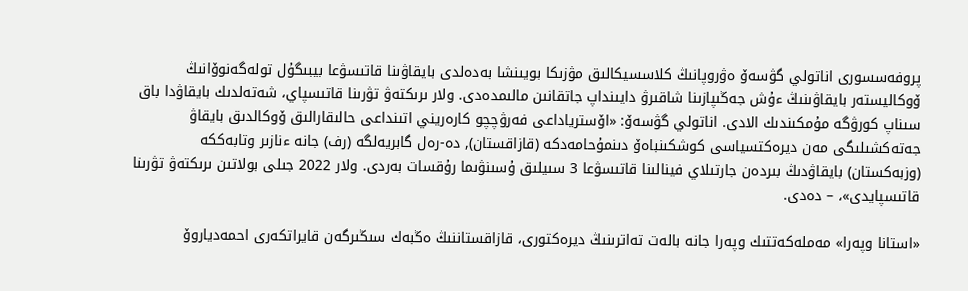پروفەسسورى اناتولي گۋسەۆ ەۋروپانىڭ كلاسسيكالىق مۋزىكا بويىنشا بەدەلدى بايقاۋىنا قاتىسۋعا بيبىگۇل تولەگەنوۆانىڭ ۆوكاليستەر بايقاۋىنىڭ ءۇش جەڭىپازىنا شاقىرۋ دايىنداپ جاتقانىن مالىمدەدى. ولار ىرىكتەۋ تۋرىنا قاتىسپاي، شەتەلدىك بايقاۋدا باق سىناپ كورۋگە مۇمكىندىك الادى. اناتولي گۋسەۆ: «اۆسترياداعى فەرۋچچو كارەريني اتىنداعى حالىقارالىق ۆوكالدىق بايقاۋ جەتەكشىلىگى مەن ديرەكتسياسى كوشكىنباەۆ دىنمۇحامەدكە (قازاقستان), دە-رەل گابريەلگە (رف) جانە ءنازىر وتابەككە (وزبەكستان) بايقاۋدىڭ بىردەن جارتىلاي فينالىنا قاتىسۋعا 3 سىيلىق ۇسىنۋىما رۇقسات بەردى. ولار 2022 جىلى بولاتىن ىرىكتەۋ تۋرىنا قاتىسپايدى»، – دەدى.

«استانا وپەرا» مەملەكەتتىك وپەرا جانە بالەت تەاترىنىڭ ديرەكتورى، قازاقستاننىڭ ەڭبەك سىڭىرگەن قايراتكەرى احمەدياروۆ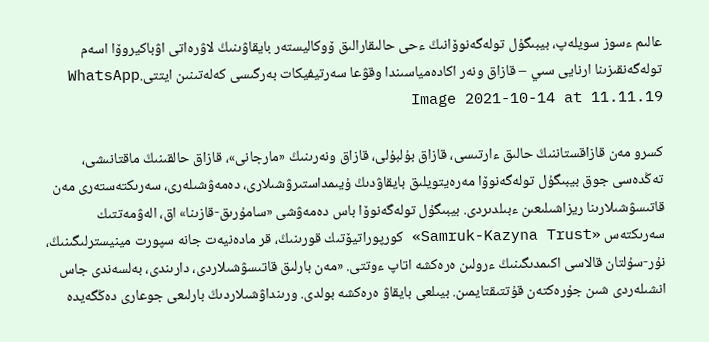عالىم ءسوز سويلەپ، بيبىگۇل تولەگەنوۆانىڭ ءحى حالىقارالىق ۆوكاليستەر بايقاۋىنىڭ لاۋرەاتى اۋباكيروۆا اسەم تولەگەنقىزىنا ارنايى سىي – قازاق ونەر اكادەمياسىندا وقۋعا سەرتيفيكات بەرگىسى كەلەتىنىن ايتتى.WhatsApp Image 2021-10-14 at 11.11.19

كسرو مەن قازاقستاننىڭ حالىق ءارتىسى، قازاق بۇلبۇلى، قازاق ونەرىنىڭ «مارجانى»، قازاق حالقىنىڭ ماقتانىشى، تەڭدەسى جوق بيبىگۇل تولەگەنوۆا مەرەيتويلىق بايقاۋدىڭ ۇيىمداستىرۋشىلارى، دەمەۋشىلەرى، سەرىكتەستەرى مەن قاتىسۋشىلارىنا ريزاشىلىعىن ءبىلدىردى. بيبىگۇل تولەگەنوۆا باس دەمەۋشى «سامۇرىق-قازىنا» اق، الەۋمەتتىك سەرىكتەس «Samruk-Kazyna Trust» كورپوراتيۆتىك قورىنىڭ، قر مادەنيەت جانە سپورت مينيسترلىگىنىڭ، نۇر-سۇلتان قالاسى اكىمدىگىنىڭ ءرولىن ەرەكشە اتاپ ءوتتى. «مەن بارلىق قاتىسۋشىلاردى، دارىندى، بەلسەندى جاس انشىلەردى شىن جۇرەكتەن قۇتتىقتايمىن. بيىلعى بايقاۋ ەرەكشە بولدى. ورىنداۋشىلاردىڭ بارلىعى جوعارى دەڭگەيدە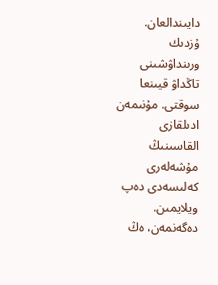دايىندالعان. ۇزدىك ورىنداۋشىنى تاڭداۋ قيىنعا سوقتى. مۇنىمەن ادىلقازى القاسىنىڭ مۇشەلەرى كەلىسەدى دەپ ويلايمىن. دەگەنمەن، ەڭ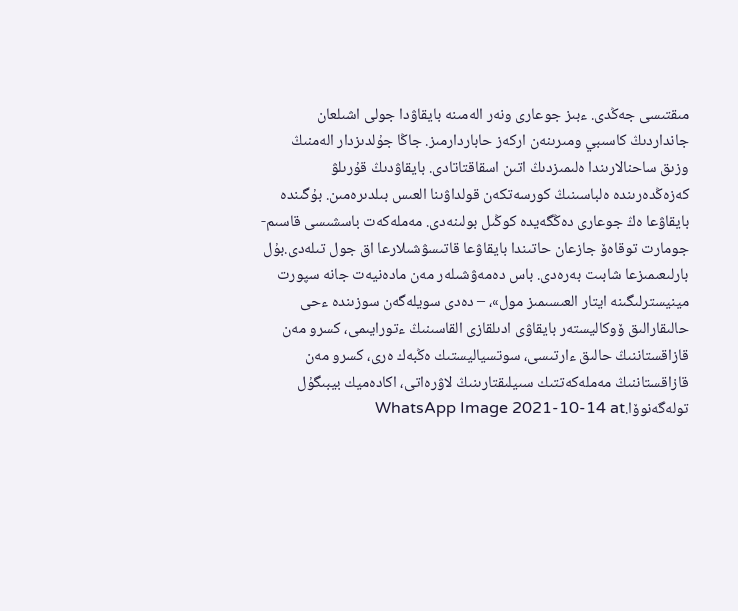مىقتىسى جەڭدى. ءبىز جوعارى ونەر الەمىنە بايقاۋدا جولى اشىلعان جانداردىڭ كاسىبي ومىرىنەن اركەز حاباردارمىز. جاڭا جۇلدىزدار الەمنىڭ وزىق ساحنالارىندا ەلىمىزدىڭ اتىن اسقاقتاتادى. بايقاۋدىڭ قۇرىلۋ كەزەڭدەرىندە ەلباسىنىڭ كورسەتكەن قولداۋىنا العىس بىلدىرەمىن. بۇگىندە بايقاۋعا ەڭ جوعارى دەڭگەيدە كوڭىل بولىنەدى. مەملەكەت باسشىسى قاسىم-جومارت توقاەۆ جازعان حاتىندا بايقاۋعا قاتىسۋشىلارعا اق جول تىلەدى.بۇل بارلىعىمىزعا شابىت بەرەدى. باس دەمەۋشىلەر مەن مادەنيەت جانە سپورت مينيسترلىگىنە ايتار العىسىمىز مول»، – دەدى سويلەگەن سوزىندە ءحى حالىقارالىق ۆوكاليستەر بايقاۋى ادىلقازى القاسىنىڭ ءتورايىمى، كسرو مەن قازاقستاننىڭ حالىق ءارتىسى، سوتسياليستىك ەڭبەك ەرى، كسرو مەن قازاقستاننىڭ مەملەكەتتىك سىيلىقتارىنىڭ لاۋرەاتى، اكادەميك بيبىگۇل تولەگەنوۆا.WhatsApp Image 2021-10-14 at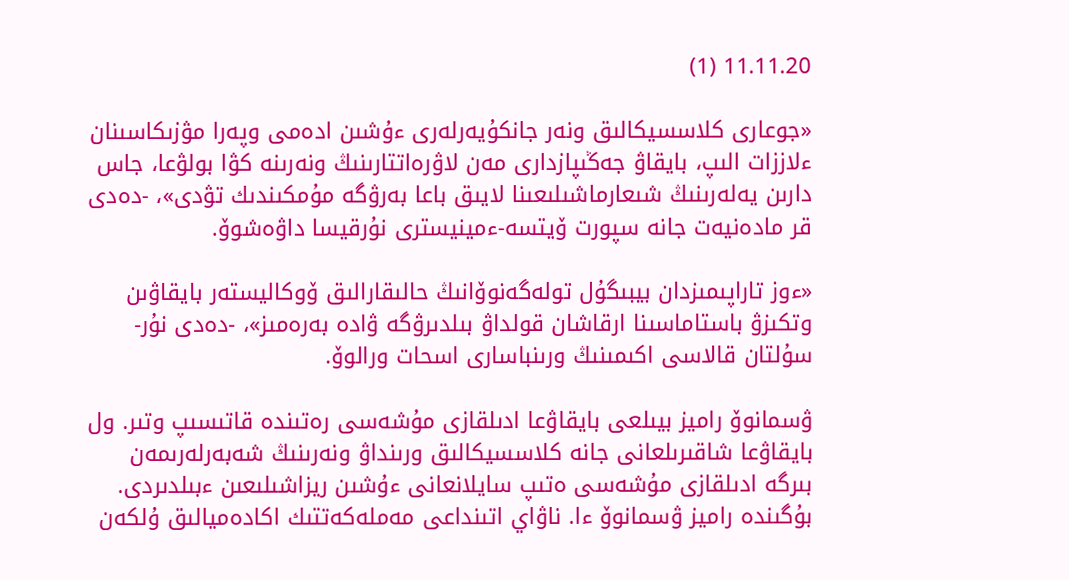11.11.20 (1)

«جوعارى كلاسسيكالىق ونەر جانكۇيەرلەرى ءۇشىن ادەمى وپەرا مۋزىكاسىنان ءلاززات الىپ، بايقاۋ جەڭىپازدارى مەن لاۋرەاتتارىنىڭ ونەرىنە كۋا بولۋعا، جاس دارىن يەلەرىنىڭ شىعارماشىلىعىنا لايىق باعا بەرۋگە مۇمكىندىك تۋدى»، -دەدى قر مادەنيەت جانە سپورت ۆيتسە-ءمينيسترى نۇرقيسا داۋەشوۆ.

«ءوز تاراپىمىزدان بيبىگۇل تولەگەنوۆانىڭ حالىقارالىق ۆوكاليستەر بايقاۋىن وتكىزۋ باستاماسىنا ارقاشان قولداۋ بىلدىرۋگە ۋادە بەرەمىز»، -دەدى نۇر-سۇلتان قالاسى اكىمىنىڭ ورىنباسارى اسحات ورالوۆ.

ۋسمانوۆ راميز بيىلعى بايقاۋعا ادىلقازى مۇشەسى رەتىندە قاتىسىپ وتىر. ول بايقاۋعا شاقىرىلعانى جانە كلاسسيكالىق ورىنداۋ ونەرىنىڭ شەبەرلەرىمەن بىرگە ادىلقازى مۇشەسى ەتىپ سايلانعانى ءۇشىن ريزاشىلىعىن ءبىلدىردى. بۇگىندە راميز ۋسمانوۆ ءا. ناۋاي اتىنداعى مەملەكەتتىك اكادەميالىق ۇلكەن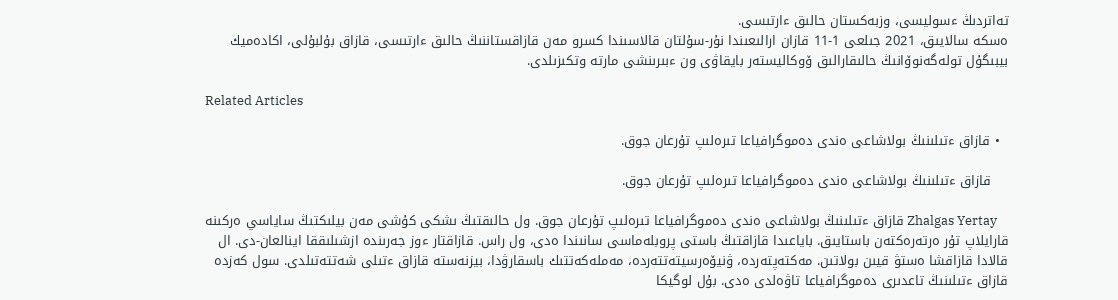تەاتردىڭ ءسوليسى، وزبەكستان حالىق ءارتىسى.
ەسكە سالايىق، 2021 جىلعى 1-11 قازان ارالىعىندا نۇر-سۇلتان قالاسىندا كسرو مەن قازاقستاننىڭ حالىق ءارتىسى، قازاق بۇلبۇلى، اكادەميك بيبىگۇل تولەگەنوۆانىڭ حالىقارالىق ۆوكاليستەر بايقاۋى ون ءبىرىنشى مارتە وتكىزىلدى.

Related Articles

  • قازاق ءتىلىنىڭ بولاشاعى ەندى دەموگرافياعا تىرەلىپ تۇرعان جوق.

    قازاق ءتىلىنىڭ بولاشاعى ەندى دەموگرافياعا تىرەلىپ تۇرعان جوق.

    Zhalgas Yertay قازاق ءتىلىنىڭ بولاشاعى ەندى دەموگرافياعا تىرەلىپ تۇرعان جوق. ول حالىقتىڭ ىشكى كۇشى مەن بيلىكتىڭ ساياسي ەركىنە قارايلاپ تۇر ەرتەرەكتەن باستايىق. باياعىدا قازاقتىڭ باستى پروبلەماسى سانىندا ەدى، ول راس. قازاقتار ءوز جەرىندە ازشىلىققا اينالعان-دى. ال قالادا قازاقشا ەستۋ قيىن بولاتىن. مەكتەپتەردە، ۋنيۆەرسيتەتتەردە، مەملەكەتتىك باسقارۋدا، بيزنەستە قازاق ءتىلى شەتتەتىلدى. سول كەزدە قازاق ءتىلىنىڭ تاعدىرى دەموگرافياعا تاۋەلدى ەدى. بۇل لوگيكا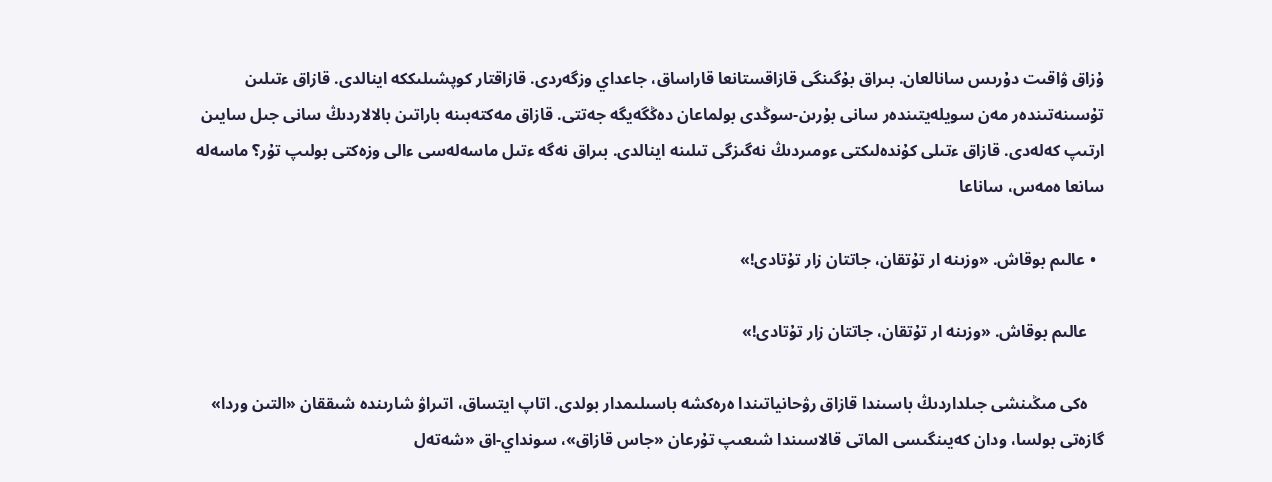ۇزاق ۋاقىت دۇرىس سانالعان. بىراق بۇگىنگى قازاقستانعا قاراساق، جاعداي وزگەردى. قازاقتار كوپشىلىككە اينالدى. قازاق ءتىلىن تۇسىنەتىندەر مەن سويلەيتىندەر سانى بۇرىن-سوڭدى بولماعان دەڭگەيگە جەتتى. قازاق مەكتەبىنە باراتىن بالالاردىڭ سانى جىل سايىن ارتىپ كەلەدى. قازاق ءتىلى كۇندەلىكتى ءومىردىڭ نەگىزگى تىلىنە اينالدى. بىراق نەگە ءتىل ماسەلەسى ءالى وزەكتى بولىپ تۇر؟ ماسەلە سانعا ەمەس، ساناعا

  • عالىم بوقاش. «وزىنە ار تۇتقان، جاتتان زار تۇتادى!»

    عالىم بوقاش. «وزىنە ار تۇتقان، جاتتان زار تۇتادى!»

    ەكى مىڭىنشى جىلداردىڭ باسىندا قازاق رۋحانياتىندا ەرەكشە باسىلىمدار بولدى. اتاپ ايتساق، اتىراۋ شارىندە شىققان «التىن وردا» گازەتى بولسا، ودان كەيىنگىسى الماتى قالاسىندا شىعىپ تۇرعان «جاس قازاق»، سونداي-اق «شەتەل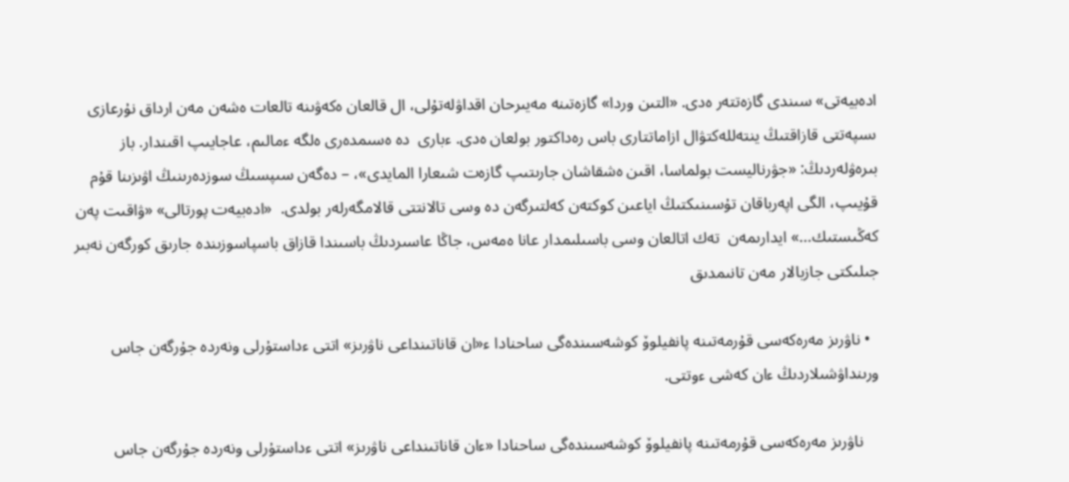ادەبيەتى» سىندى گازەتتەر ەدى. «التىن وردا» گازەتىنە مەيىرحان اقداۋلەتۇلى، ال قالعان ەكەۋىنە تالعات ەشەن مەن ارداق نۇرعازى ىسپەتتى قازاقتىڭ ينتەللەكتۋال ازاماتتارى باس رەداكتور بولعان ەدى. ءبارى  دە ەسىمدەرى ەلگە ءمالىم، عاجايىپ اقىندار. باز بىرەۋلەردىڭ: «جۋرناليست بولماسا، اقىن ەشقاشان جارىتىپ گازەت شىعارا المايدى»، – دەگەن سىپسىڭ سوزدەرىنىڭ اۋىزىنا قۇم قۇيىپ، الگى اپەرباقان تۇسىنىكتىڭ اياعىن كوكتەن كەلتىرگەن دە وسى تالانتتى قالامگەرلەر بولدى.  «ادەبيەت پورتالى» «ۋاقىت پەن كەڭىستىك…» ايدارىمەن  تەك اتالعان وسى باسىلىمدار عانا ەمەس، جاڭا عاسىردىڭ باسىندا قازاق باسپاسوزىندە جارىق كورگەن نەبىر جىلىكتى جازبالار مەن تانىمدىق

  • ناۋرىز مەرەكەسى قۇرمەتىنە پانفيلوۆ كوشەسىندەگى ساحنادا ء«ان قاناتىنداعى ناۋرىز» اتتى ءداستۇرلى ونەردە جۇرگەن جاس ورىنداۋشىلاردىڭ ءان كەشى ءوتتى.

    ناۋرىز مەرەكەسى قۇرمەتىنە پانفيلوۆ كوشەسىندەگى ساحنادا «ءان قاناتىنداعى ناۋرىز» اتتى ءداستۇرلى ونەردە جۇرگەن جاس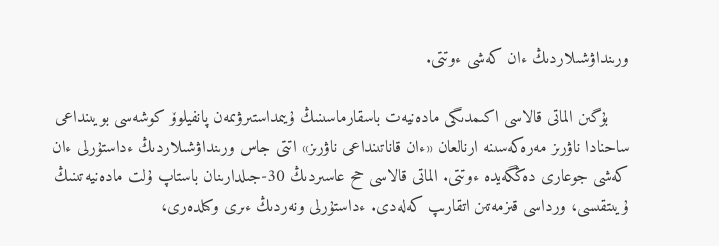ورىنداۋشىلاردىڭ ءان كەشى ءوتتى.

    بۇگىن الماتى قالاسى اكىمدىگى مادەنيەت باسقارماسىنىڭ ۇيىمداستىرۋىمەن پانفيلوۆ كوشەسى بويىنداعى ساحنادا ناۋرىز مەرەكەسىنە ارنالعان «ءان قاناتىنداعى ناۋرىز» اتتى جاس ورىنداۋشىلاردىڭ ءداستۇرلى ءان كەشى جوعارى دەڭگەيدە ءوتتى. الماتى قالاسى حح عاسىردىڭ 30-جىلدارىنان باستاپ ۇلت مادەنيەتىنىڭ ۇيىتقىسى، ورداسى قىزمەتىن اتقارىپ كەلەدى. ءداستۇرلى ونەردىڭ ءىرى وكىلدەرى،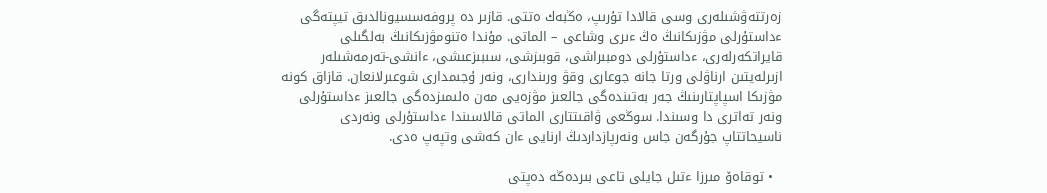زەرتتەۋشىلەرى وسى قالادا تۇرىپ، ەڭبەك ەتتى. قازىر دە پروفەسسيونالدىق تيپتەگى ءداستۇرلى مۋزىكانىڭ ەڭ ءىرى وشاعى – الماتى. مۇندا ەتنومۋزىكانىڭ بەلگىلى قايراتكەرلەرى، ءداستۇرلى دومبىراشى، قوبىزشى، سىبىزعىشى، ءانشى-تەرمەشىلەر ازىرلەيتىن ارناۋلى ورتا جانە جوعارى وقۋ ورىندارى، ونەر ۇجىمدارى شوعىرلانعان. قازاق كونە مۋزىكا اسپاپتارىنىڭ جەر بەتىندەگى جالعىز مۋزەيى مەن ەلىمىزدەگى جالعىز ءداستۇرلى ونەر تەاترى دا وسىندا. سوڭعى ۋاقىتتارى الماتى قالاسىندا ءداستۇرلى ونەردى ناسيحاتتاپ جۇرگەن جاس ونەرپازداردىڭ ارنايى ءان كەشى وتپەپ ەدى.

  • توقاەۆ مىرزا ءتىل جايلى تاعى بىردەڭە دەپتى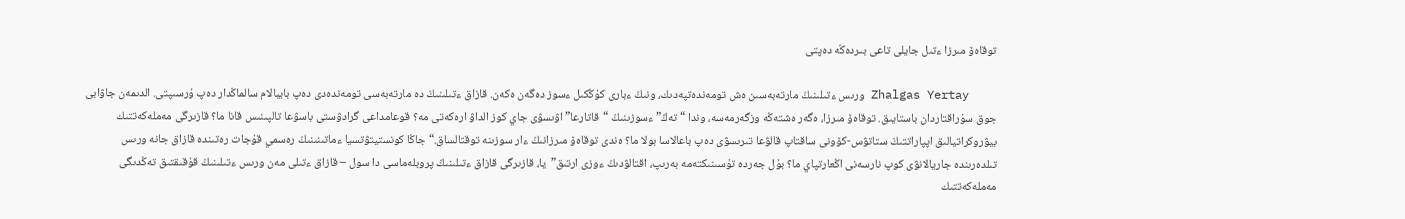توقاەۆ مىرزا ءتىل جايلى تاعى بىردەڭە دەپتى

    Zhalgas Yertay ورىس ءتىلىنىڭ مارتەبەسىن ەش تومەندەتپەدىك، ونىڭ ءبارى كۇڭكىل ءسوز دەگەن ەكەن. قازاق ءتىلىنىڭ دە مارتەبەسى تومەندەدى دەپ بايبالام سالماڭدار دەپ ۇرسىپتى. الدىمەن جاۋابى جوق سۇراقتاردان باستايىق. توقاەۆ مىرزا، ەگەر ەشتەڭە وزگەرمەسە، وندا “تەڭ” ءسوزىنىڭ “قاتارعا” اۋىسۋى جاي كوز الداۋ ارەكەتى مە؟ قوعامداعى گرادۋستى باسۋعا تالپىنىس قانا ما؟ قازىرگى مەملەكەتتىك بيۋروكراتيالىق اپپاراتتىڭ ستاتۋس-كۆونى ساقتاپ قالۋعا تىرىسۋى دەپ باعالاسا بولا ما؟ ەندى توقاەۆ مىرزانىڭ ءار سوزىنە توقتالساق.“جاڭا كونستيتۋتسيا ءماتىنىنىڭ رەسمي قۇجات رەتىندە قازاق جانە ورىس تىلدەرىندە جاريالانۋى كوپ نارسەنى اڭعارتپاي ما؟ بۇل جەردە تۇسىنىكتەمە بەرىپ، اقتالۋدىڭ ءوزى ارتىق”يا، قازىرگى قازاق ءتىلىنىڭ پروبلەماسى دا سول – قازاق ءتىلى مەن ورىس ءتىلىنىڭ قۇقىقتىق تەڭدىگى مەملەكەتتىك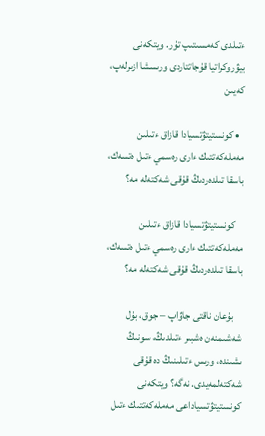ءتىلدى كەمسىتىپ تۇر. ويتكەنى بيۋروكراتيا قۇجاتتاردى ورىسشا ازىرلەپ، كەيىن

  • كونستيتۋتسيادا قازاق ءتىلىن مەملەكەتتىك ءارى رەسمي ءتىل ەتسەك، باسقا تىلدەردىڭ قۇقى شەكتەلە مە؟

    كونستيتۋتسيادا قازاق ءتىلىن مەملەكەتتىك ءارى رەسمي ءتىل ەتسەك، باسقا تىلدەردىڭ قۇقى شەكتەلە مە؟

    بۇعان ناقتى جاۋاپ – جوق، بۇل شەشىمنەن ەشبىر ءتىلدىڭ، سونىڭ ىشىندە، ورىس ءتىلىنىڭ دە قۇقى شەكتەلمەيدى. نەگە؟ ويتكەنى كونستيتۋتسياداعى مەملەكەتتىك ءتىل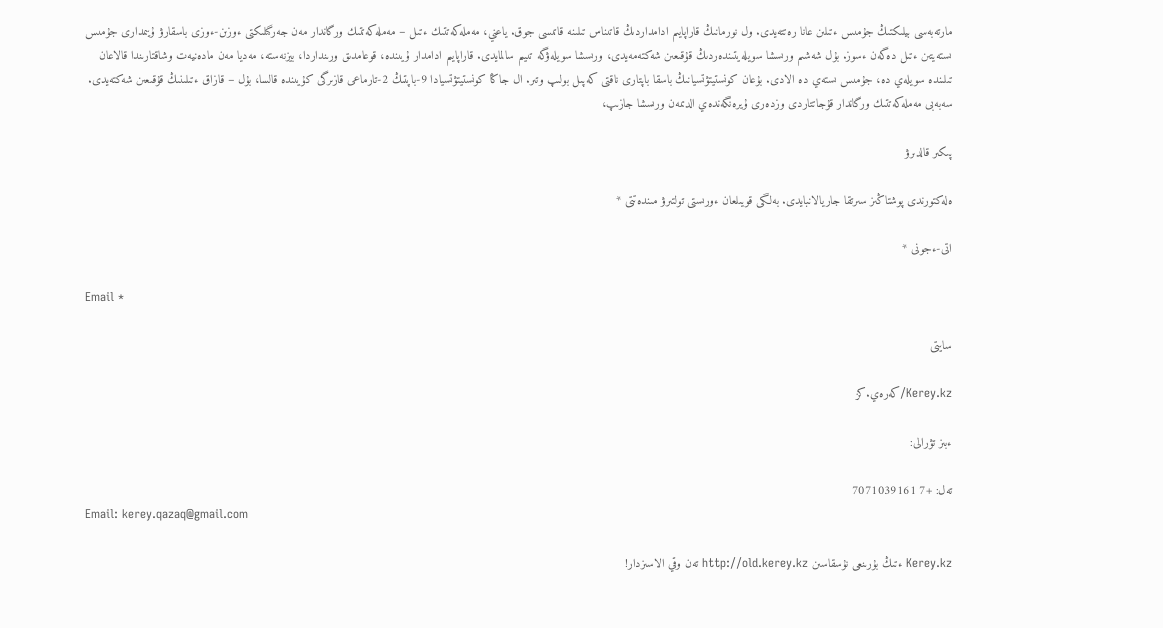مارتەبەسى بيلىكتىڭ جۇمىس ءتىلىن عانا رەتتەيدى. ول نورمانىڭ قاراپايىم ادامداردىڭ قاتىناس تىلىنە قاتىسى جوق. ياعني، مەملەكەتتىك ءتىل – مەملەكەتتىك ورگاندار مەن جەرگىلىكتى ءوزىن-ءوزى باسقارۋ ۇيىمدارى جۇمىس ىستەيتىن ءتىل دەگەن ءسوز. بۇل شەشىم ورىسشا سويلەيتىندەردىڭ قۇقىعىن شەكتەمەيدى، ورىسشا سويلەۋگە تىيىم سالمايدى. قاراپايىم ادامدار ۇيىندە، قوعامدىق ورىنداردا، بيزنەستە، مەديا مەن مادەنيەت وشاقتارىندا قالاعان تىلىندە سويلەي دە، جۇمىس ىستەي دە الادى. بۇعان كونستيتۋتسيانىڭ باسقا باپتارى ناقتى كەپىل بولىپ وتىر. ال جاڭا كونستيتۋتسيادا 9-باپتىڭ 2-تارماعى قازىرگى كۇيىندە قالسا، بۇل – قازاق ءتىلىنىڭ قۇقىعىن شەكتەيدى. سەبەبى مەملەكەتتىك ورگاندار قۇجاتتاردى وزدەرى ۇيرەنگەندەي الدىمەن ورىسشا جازىپ،

پىكىر قالدىرۋ

ەلەكتورندى پوشتاڭىز سىرتقا جاريالانبايدى. بەلگى قويىلعان ءورىستى تولتىرۋ مىندەتتى *

اتى-ءجونى *

Email *

سايتى

Kerey.kz/كەرەي.كز

ءبىز تۋرالى:

تەل: +7 7071039161
Email: kerey.qazaq@gmail.com

Kerey.kz ءتىڭ بۇرىنعى نۇسقاسىن http://old.kerey.kz تەن وقي الاسىزدار!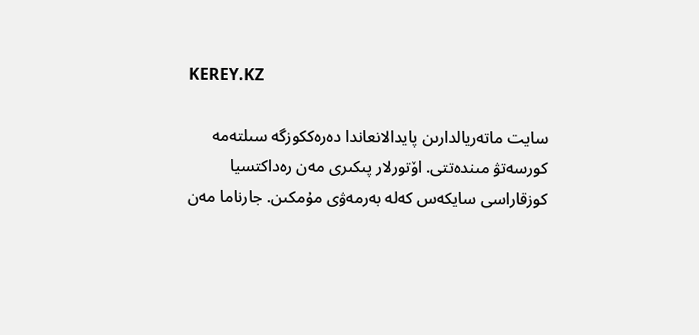KEREY.KZ

سايت ماتەريالدارىن پايدالانعاندا دەرەككوزگە سىلتەمە كورسەتۋ مىندەتتى. اۆتورلار پىكىرى مەن رەداكتسيا كوزقاراسى سايكەس كەلە بەرمەۋى مۇمكىن. جارناما مەن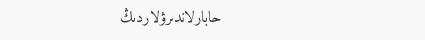حابارلاندىرۋلاردىڭ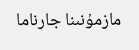مازمۇنىنا جارناما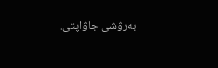بەرۋشى جاۋاپتى.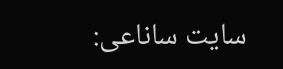سايت ساناعى: